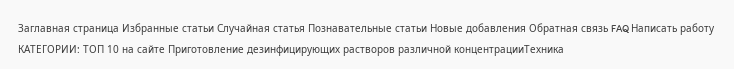Заглавная страница Избранные статьи Случайная статья Познавательные статьи Новые добавления Обратная связь FAQ Написать работу КАТЕГОРИИ: ТОП 10 на сайте Приготовление дезинфицирующих растворов различной концентрацииТехника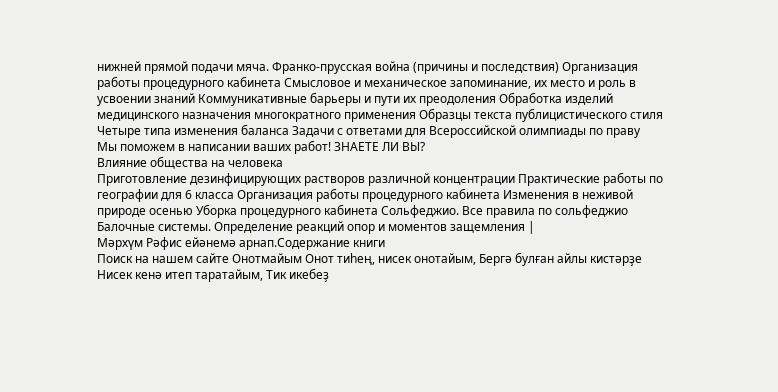нижней прямой подачи мяча. Франко-прусская война (причины и последствия) Организация работы процедурного кабинета Смысловое и механическое запоминание, их место и роль в усвоении знаний Коммуникативные барьеры и пути их преодоления Обработка изделий медицинского назначения многократного применения Образцы текста публицистического стиля Четыре типа изменения баланса Задачи с ответами для Всероссийской олимпиады по праву
Мы поможем в написании ваших работ! ЗНАЕТЕ ЛИ ВЫ?
Влияние общества на человека
Приготовление дезинфицирующих растворов различной концентрации Практические работы по географии для 6 класса Организация работы процедурного кабинета Изменения в неживой природе осенью Уборка процедурного кабинета Сольфеджио. Все правила по сольфеджио Балочные системы. Определение реакций опор и моментов защемления |
Мәрхүм Рәфис ейәнемә арнап.Содержание книги
Поиск на нашем сайте Онотмайым Онот тиһең, нисек онотайым, Бергә булған айлы кистәрҙе Нисек кенә итеп таратайым, Тик икебеҙ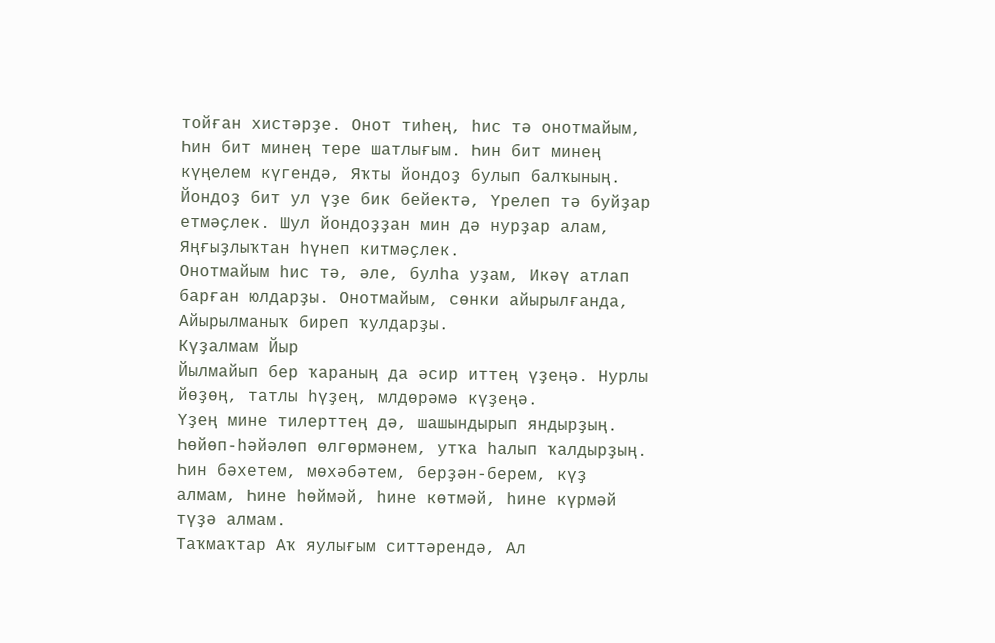тойған хистәрҙе. Онот тиһең, һис тә онотмайым, Һин бит минең тере шатлығым. Һин бит минең күңелем күгендә, Яҡты йондоҙ булып балҡының.
Йондоҙ бит ул үҙе бик бейектә, Үрелеп тә буйҙар етмәҫлек. Шул йондоҙҙан мин дә нурҙар алам, Яңғыҙлыҡтан һүнеп китмәҫлек.
Онотмайым һис тә, әле, булһа уҙам, Икәү атлап барған юлдарҙы. Онотмайым, сөнки айырылғанда, Айырылманыҡ биреп ҡулдарҙы.
Күҙалмам Йыр
Йылмайып бер ҡараның да әсир иттең үҙеңә. Нурлы йөҙөң, татлы һүҙең, млдөрәмә күҙеңә.
Үҙең мине тилерттең дә, шашындырып яндырҙың. Һөйөп-һәйәлөп өлгөрмәнем, утҡа һалып ҡалдырҙың.
Һин бәхетем, мөхәбәтем, берҙән-берем, күҙ алмам, Һине һөймәй, һине көтмәй, һине күрмәй түҙә алмам.
Таҡмаҡтар Аҡ яулығым ситтәрендә, Ал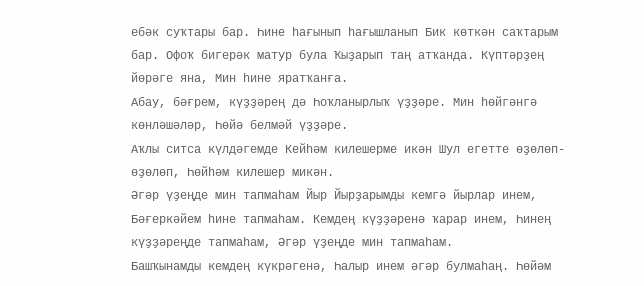ебәк суҡтары бар. Һине һағынып һағышланып Бик көткән саҡтарым бар. Офоҡ бигерәк матур була Ҡыҙарып таң атҡанда. Күптәрҙең йөрәге яна, Мин һине яратҡанға.
Абау, бәғрем, күҙҙәрең дә Һоҡланырлыҡ үҙҙәре. Мин һөйгәнгә көнләшәләр, Һөйә белмәй үҙҙәре.
Аҡлы ситса күлдәгемде Кейһәм килешерме икән Шул егетте өҙөлөп-өҙөлөп, Һөйһәм килешер микән.
Әгәр үҙеңде мин тапмаһам Йыр Йырҙарымды кемгә йырлар инем, Бәғеркәйем һине тапмаһам. Кемдең күҙҙәренә ҡарар инем, Һинең күҙҙәреңде тапмаһам, Әгәр үҙеңде мин тапмаһам.
Башҡынамды кемдең күкрәгенә, Һалыр инем әгәр булмаһаң. Һөйәм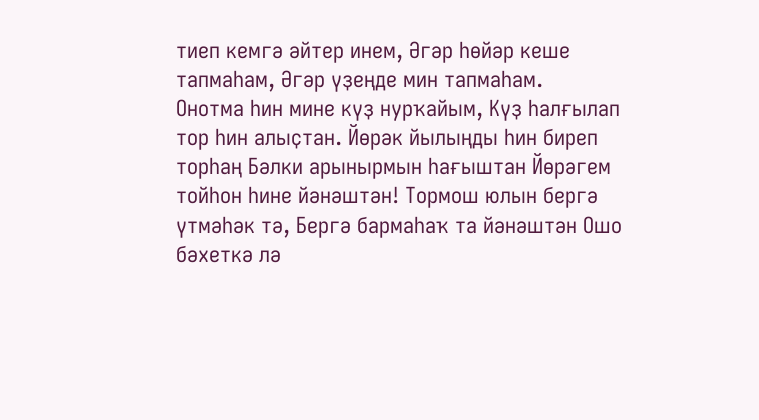тиеп кемгә әйтер инем, Әгәр һөйәр кеше тапмаһам, Әгәр үҙеңде мин тапмаһам.
Онотма һин мине күҙ нурҡайым, Күҙ һалғылап тор һин алыҫтан. Йөрәк йылыңды һин биреп торһаң Бәлки арынырмын һағыштан Йөрәгем тойһон һине йәнәштән! Тормош юлын бергә үтмәһәк тә, Бергә бармаһаҡ та йәнәштән Ошо бәхеткә лә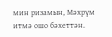мин ризамын, Мәхрүм итмә ошо бәхеттән.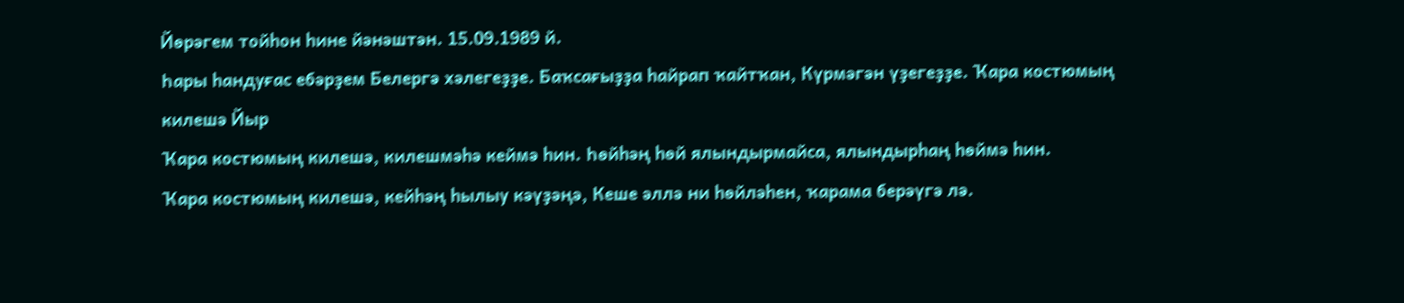Йөрәгем тойһон һине йәнәштән. 15.09.1989 й.
Һары һандуғас ебәрҙем Белергә хәлегеҙҙе. Баҡсағыҙҙа һайрап ҡайтҡан, Күрмәгән үҙегеҙҙе. Ҡара костюмың килешә Йыр
Ҡара костюмың килешә, килешмәһә кеймә һин. Һөйһәң һөй ялындырмайса, ялындырһаң һөймә һин.
Ҡара костюмың килешә, кейһәң һылыу кәүҙәңә, Кеше әллә ни һөйләһен, ҡарама берәүгә лә.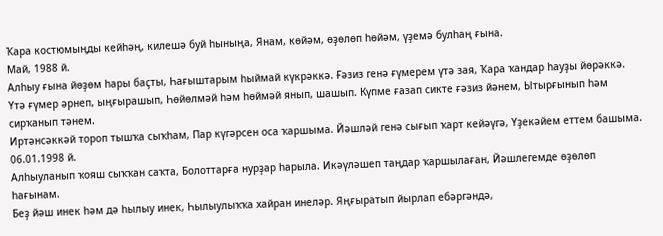Ҡара костюмыңды кейһәң, килешә буй һыныңа, Янам, көйәм, өҙөлөп һөйәм, үҙемә булһаң ғына.
Май, 1988 й.
Алһыу ғына йөҙөм һары баҫты, Һағыштарым һыймай күкрәккә. Ғәзиз генә ғүмерем үтә зая, Ҡара ҡандар һауҙы йөрәккә.
Үтә ғүмер әрнеп, ыңғырашып, Һөйөлмәй һәм һөймәй янып, шашып. Күпме ғазап сикте ғәзиз йәнем, Ытырғынып һәм сирҡанып тәнем.
Иртәнсәккәй тороп тышҡа сыҡһам, Пар күгәрсен оса ҡаршыма. Йәшләй генә сығып ҡарт кейәүгә, Үҙекәйем еттем башыма.
06.01.1998 й.
Алһыуланып ҡояш сыҡҡан саҡта, Болоттарға нурҙар һарыла. Икәүләшеп таңдар ҡаршылаған, Йәшлегемде өҙөлөп һағынам.
Беҙ йәш инек һәм дә һылыу инек, Һылыулыҡҡа хайран инеләр. Яңғыратып йырлап ебәргәндә,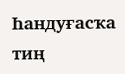Һандуғасҡа тиң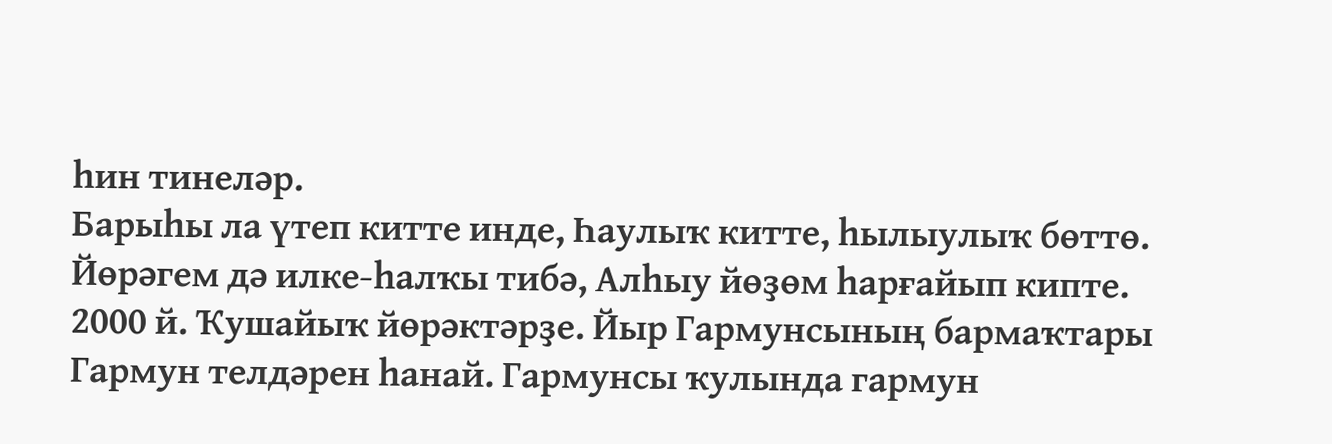һин тинеләр.
Барыһы ла үтеп китте инде, Һаулыҡ китте, һылыулыҡ бөттө. Йөрәгем дә илке-һалҡы тибә, Алһыу йөҙөм һарғайып кипте.
2000 й. Ҡушайыҡ йөрәктәрҙе. Йыр Гармунсының бармаҡтары Гармун телдәрен һанай. Гармунсы ҡулында гармун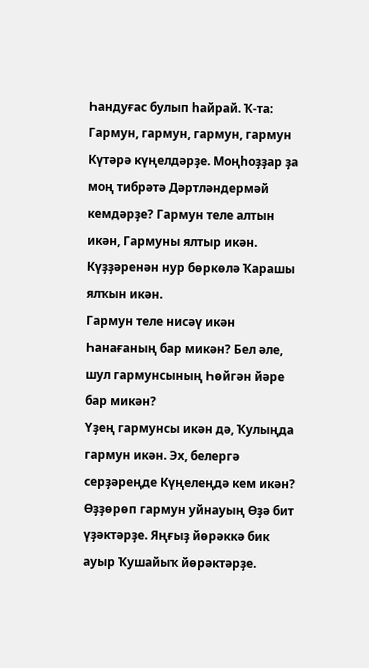Һандуғас булып һайрай. Ҡ-та: Гармун, гармун, гармун, гармун Күтәрә күңелдәрҙе. Моңһоҙҙар ҙа моң тибрәтә Дәртләндермәй кемдәрҙе? Гармун теле алтын икән, Гармуны ялтыр икән. Күҙҙәренән нур бөркөлә Ҡарашы ялҡын икән.
Гармун теле нисәү икән Һанағаның бар микән? Бел әле, шул гармунсының Һөйгән йәре бар микән?
Үҙең гармунсы икән дә, Ҡулыңда гармун икән. Эх, белергә серҙәреңде Күңелеңдә кем икән?
Өҙҙөрөп гармун уйнауың Өҙә бит үҙәктәрҙе. Яңғыҙ йөрәккә бик ауыр Ҡушайыҡ йөрәктәрҙе.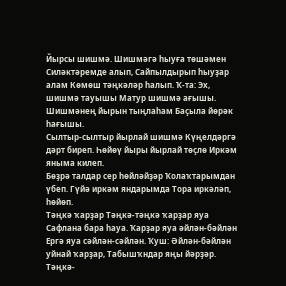Йырсы шишмә. Шишмәгә һыуға төшәмен Силәктәремде алып, Сайпылдырып һыуҙар алам Көмөш тәңкәләр һалып. Ҡ-та: Эх, шишмә тауышы Матур шишмә ағышы. Шишмәнең йырын тыңлаһам Баҫыла йөрәк һағышы.
Сылтыр-сылтыр йырлай шишмә Күңелдәргә дәрт биреп. Һөйөү йыры йырлай төҫлө Иркәм яныма килеп.
Бөҙрә талдар сер һөйләйҙәр Ҡолаҡтарымдан үбеп. Гүйә иркәм яндарымда Тора иркәләп, һөйөп.
Тәңкә ҡарҙар Тәңкә-тәңкә ҡарҙар яуа Сафлана бара һауа. Ҡарҙар яуа әйлән-бәйлән Ергә яуа сәйлән-сәйлән. Ҡуш: Әйлән-бәйлән уйнай ҡарҙар, Табышҡндар яңы йәрҙәр. Тәңкә-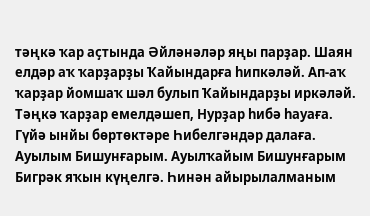тәңкә ҡар аҫтында Әйләнәләр яңы парҙар. Шаян елдәр аҡ ҡарҙарҙы Ҡайындарға һипкәләй. Ап-аҡ ҡарҙар йомшаҡ шәл булып Ҡайындарҙы иркәләй.
Тәңкә ҡарҙар емелдәшеп, Нурҙар һибә һауаға. Гүйә ынйы бөртөктәре Һибелгәндәр далаға.
Ауылым Бишунғарым. Ауылҡайым Бишунғарым Бигрәк яҡын күңелгә. Һинән айырылалманым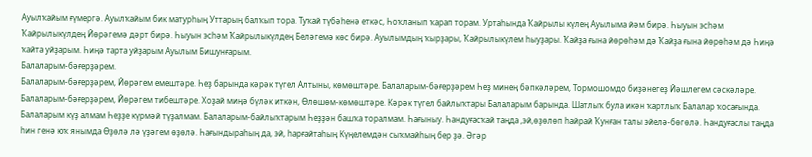Ауылҡайым ғүмергә. Ауылҡайым бик матурһың Уттарың балҡып тора. Туҡай түбәһенә еткәс, Һоҡланып ҡарап торам. Уртаһында Ҡайрылы күлең Ауылыма йәм бирә. Һыуын эсһәм Ҡайрылыкүлдең Йөрәгемә дәрт бирә. Һыуын эсһәм Ҡайрылыкүлдең Беләгемә көс бирә. Ауылымдың ҡырҙары, Ҡайрылыкүлем һыуҙары. Ҡайҙа ғына йөрөһәм дә Ҡайҙа ғына йөрөһәм дә Һиңә ҡайта уйҙарым. Һиңә тарта уйҙарым Ауылым Бишунғарым.
Балаларым-бәғерҙәрем.
Балаларым-бәғерҙәрем, Йөрәгем емештәре. Һеҙ барында кәрәк түгел Алтыны, көмөштәре. Балаларым-бәғерҙәрем Һеҙ минең бәпкәләрем, Тормошомдо биҙәнегеҙ Йәшлегем сәскәләре. Балаларым-бәғерҙәрем, Йөрәгем тибештәре. Хоҙай миңә бүләк иткән, Өлөшөм-көмөштәре. Кәрәк түгел байлыҡтары Балаларым барында. Шатлыҡ була икән ҡартлыҡ Балалар ҡосағында. Балаларым күҙ алмам Һеҙҙе күрмәй түҙалмам. Балаларым-байлыҡтарым Һеҙҙән башҡа торалмам. Һағыныу. Һандуғасҡай таңда ,эй,өҙөлөп һайрай Ҡунған талы эйелә-бөгөлә. Һандуғаслы таңда һин генә юҡ янымда Өҙөлә лә үҙәгем өҙөлә. Һағындыраһың да, эй, һарғайтаһың Күңелемдән сыҡмайһың бер ҙә. Әгәр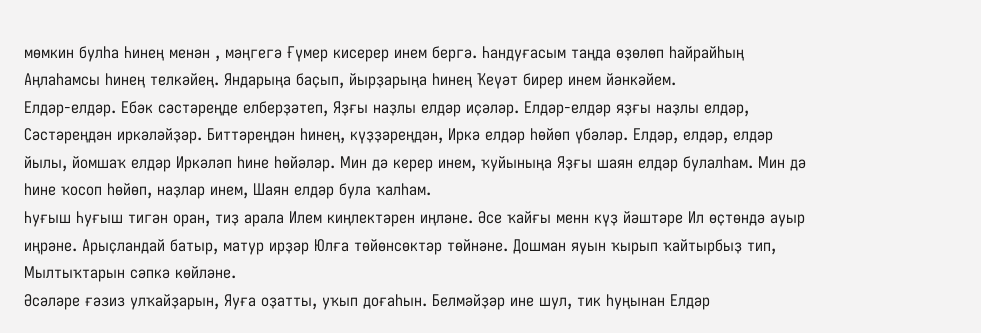мөмкин булһа Һинең менән , мәңгегә Ғүмер кисерер инем бергә. Һандуғасым таңда өҙөлөп һайрайһың Аңлаһамсы һинең телкәйең. Яндарыңа баҫып, йырҙарыңа һинең Ҡеүәт бирер инем йәнкәйем.
Елдәр-елдәр. Ебәк сәстәреңде елберҙәтеп, Яҙғы наҙлы елдәр иҫәләр. Елдәр-елдәр яҙғы наҙлы елдәр, Сәстәреңдән иркәләйҙәр. Биттәреңдән һинең, күҙҙәреңдән, Иркә елдәр һөйөп үбәләр. Елдәр, елдәр, елдәр йылы, йомшаҡ елдәр Иркәләп һине һөйәләр. Мин дә керер инем, ҡуйыныңа Яҙғы шаян елдәр булалһам. Мин дә һине ҡосоп һөйөп, наҙлар инем, Шаян елдәр була ҡалһам.
Һуғыш Һуғыш тигән оран, тиҙ арала Илем киңлектәрен иңләне. Әсе ҡайғы менн күҙ йәштәре Ил өҫтөндә ауыр иңрәне. Арыҫландай батыр, матур ирҙәр Юлға төйөнсөктәр төйнәне. Дошман яуын ҡырып ҡайтырбыҙ тип, Мылтыҡтарын сәпкә көйләне.
Әсәләре ғәзиз улҡайҙарын, Яуға оҙатты, уҡып доғаһын. Белмәйҙәр ине шул, тик һуңынан Елдәр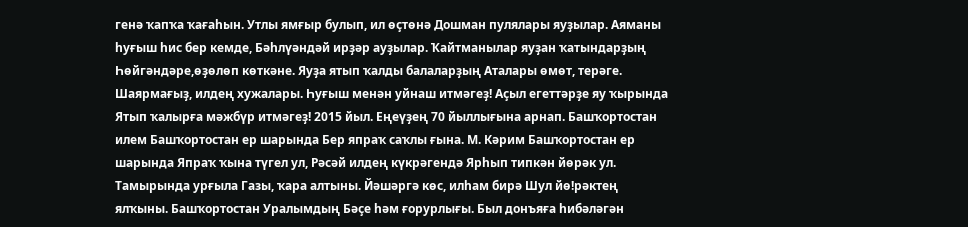генә ҡапҡа ҡағаһын. Утлы ямғыр булып, ил өҫтөнә Дошман пулялары яуҙылар. Аяманы һуғыш һис бер кемде, Бәһлүәндәй ирҙәр ауҙылар. Ҡайтманылар яуҙан ҡатындарҙың Һөйгәндәре,өҙөлөп көткәне. Яуҙа ятып ҡалды балаларҙың Аталары өмөт, терәге. Шаярмағыҙ, илдең хужалары. Һуғыш менән уйнаш итмәгеҙ! Аҫыл егеттәрҙе яу ҡырында Ятып ҡалырға мәжбүр итмәгеҙ! 2015 йыл. Еңеүҙең 70 йыллығына арнап. Башҡортостан илем Башҡортостан ер шарында Бер япраҡ саҡлы ғына. М. Кәрим Башҡортостан ер шарында Япраҡ ҡына түгел ул, Рәсәй илдең күкрәгендә Ярһып типкән йөрәк ул. Тамырында урғыла Газы, ҡара алтыны. Йәшәргә көс, илһам бирә Шул йө!рәктең ялҡыны. Башҡортостан Уралымдың Бәҫе һәм ғорурлығы. Был донъяға һибәләгән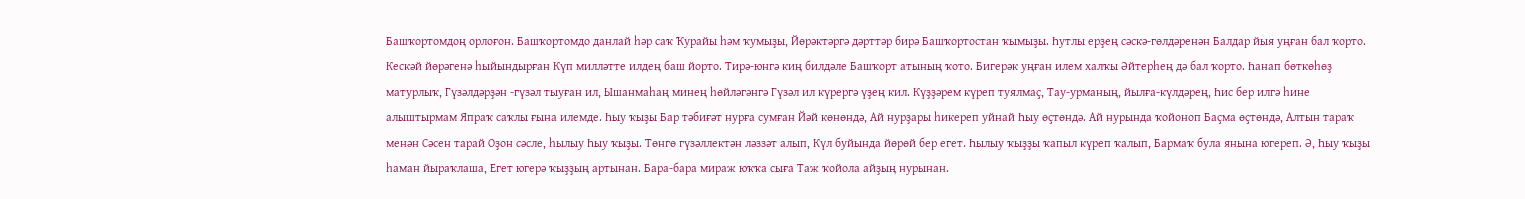Башҡортомдоң орлоғон. Башҡортомдо данлай һәр саҡ Ҡурайы һәм ҡумыҙы, Йөрәктәргә дәрттәр бирә Башҡортостан ҡымыҙы. Һутлы ерҙең сәскә-гөлдәренән Балдар йыя уңған бал ҡорто. Кескәй йөрәгенә һыйындырған Күп милләтте илдең баш йорто. Тирә-юнгә киң билдәле Башҡорт атының ҡото. Бигерәк уңған илем халҡы Әйтерһең дә бал ҡорто. Һанап бөткөһөҙ матурлыҡ, Гүзәлдәрҙән -гүзәл тыуған ил, Ышанмаһаң минең һөйләгәнгә Гүзәл ил күрергә үҙең кил. Күҙҙәрем күреп туялмаҫ, Тау-урманың, йылға-күлдәрең, Һис бер илгә һине алыштырмам Япраҡ саҡлы ғына илемде. Һыу ҡыҙы Бар тәбиғәт нурға сумған Йәй көнөндә, Ай нурҙары һикереп уйнай Һыу өҫтөндә. Ай нурында ҡойоноп Баҫма өҫтөндә, Алтын тараҡ менән Сәсен тарай Оҙон сәсле, һылыу Һыу ҡыҙы. Төнгө гүзәллектән ләззәт алып, Күл буйында йөрөй бер егет. Һылыу ҡыҙҙы ҡапыл күреп ҡалып, Бармаҡ була янына югереп. Ә, Һыу ҡыҙы һаман йыраҡлаша, Егет югерә ҡыҙҙың артынан. Бара-бара мираж юҡҡа сыға Таж ҡойола айҙың нурынан.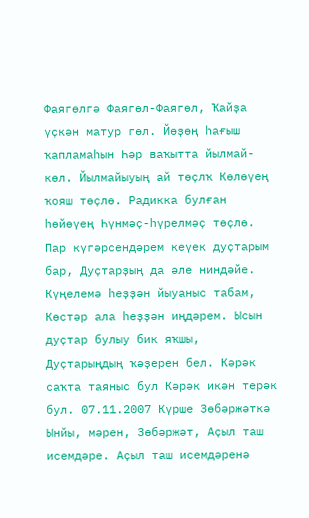Фаягөлгә Фаягөл-Фаягөл, Ҡайҙа үҫкән матур гөл. Йөҙөң һағыш ҡапламаһын Һәр ваҡытта йылмай-көл. Йылмайыуың ай төҫлҡ Көлөүең ҡояш төҫлө. Радикка булған һөйөүең Һүнмәҫ-һүрелмәҫ төҫлө. Пар күгәрсендәрем кеүек дуҫтарым бар, Дуҫтарҙың да әле ниндәйе. Күңелемә һеҙҙән йыуаныс табам, Көстәр ала һеҙҙән иңдәрем. Ысын дуҫтар булыу бик яҡшы, Дуҫтарыңдың ҡәҙерен бел. Кәрәк саҡта таяныс бул Кәрәк икән терәк бул. 07.11.2007 Күрше Зөбәржәткә Ынйы, мәрен, Зөбәржәт, Аҫыл таш исемдәре. Аҫыл таш исемдәренә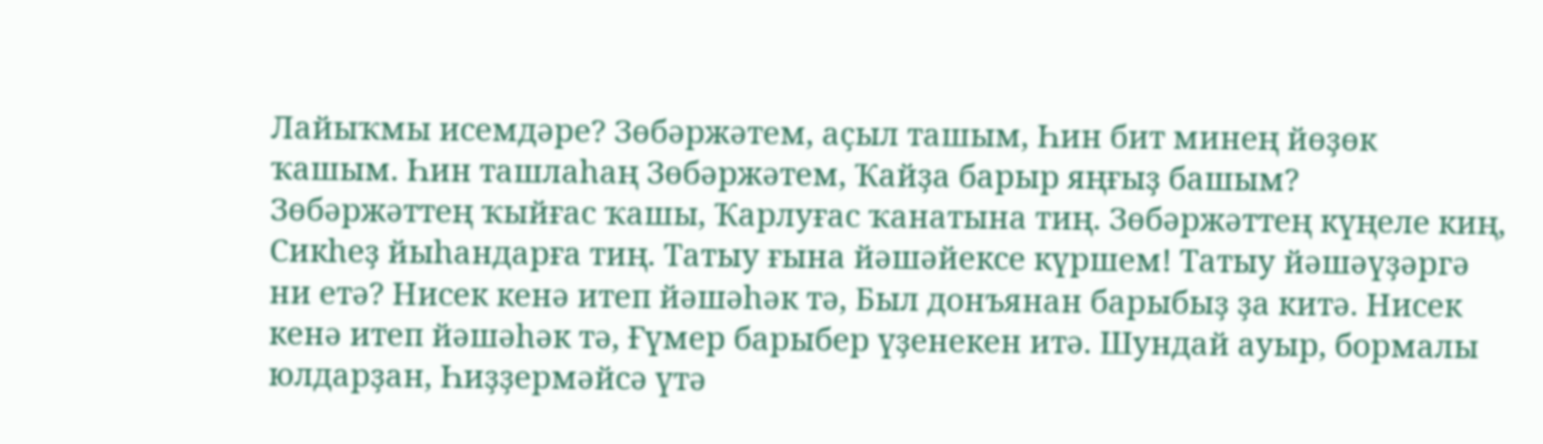Лайыҡмы исемдәре? Зөбәржәтем, аҫыл ташым, Һин бит минең йөҙөк ҡашым. Һин ташлаһаң Зөбәржәтем, Ҡайҙа барыр яңғыҙ башым? Зөбәржәттең ҡыйғас ҡашы, Ҡарлуғас ҡанатына тиң. Зөбәржәттең күңеле киң, Сикһеҙ йыһандарға тиң. Татыу ғына йәшәйексе күршем! Татыу йәшәүҙәргә ни етә? Нисек кенә итеп йәшәһәк тә, Был донъянан барыбыҙ ҙа китә. Нисек кенә итеп йәшәһәк тә, Ғүмер барыбер үҙенекен итә. Шундай ауыр, бормалы юлдарҙан, Һиҙҙермәйсә үтә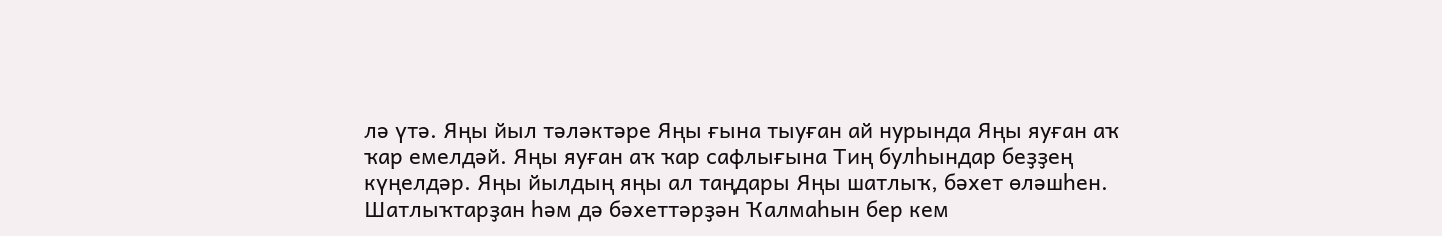лә үтә. Яңы йыл тәләктәре Яңы ғына тыуған ай нурында Яңы яуған аҡ ҡар емелдәй. Яңы яуған аҡ ҡар сафлығына Тиң булһындар беҙҙең күңелдәр. Яңы йылдың яңы ал таңдары Яңы шатлыҡ, бәхет өләшһен. Шатлыҡтарҙан һәм дә бәхеттәрҙән Ҡалмаһын бер кем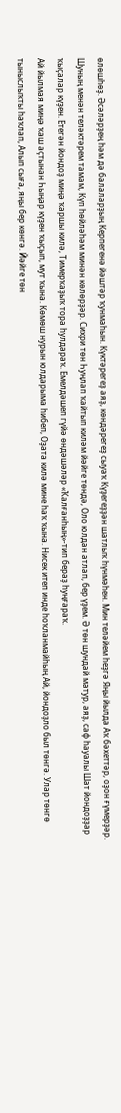өлөшһөҙ. Әсәләрҙең һәм дә балаларҙың Керпегенә йәштәр ҡунмаһын. Күктәрегеҙ аяҙ, көндәрегеҙ сыуаҡ Күҙегеҙҙән шатлыҡ һүнмәһен. Мин теләйем һеҙгә Яңы йылда Аҡ бәхеттәр, оҙон ғүмерҙәр. Шуның менән теләктәрем тамам, Күп һөйләһәм минән көлөрҙәр. Сихри төн Һуңлап ҡайтып киләм йәйге төндә, Оло юлдан атлап, бер үҙем. Ә төн шундай матур, аяҙ, саф һауалы Шат йондоҙҙар ҡыҫалар күҙен. Етегән йондоҙ миңә ҡаршы килә, Тимерҡаҙыҡ тора һулдараҡ. Емелдәшеп гүйә өндәшәләр «Ҡалғанһың»-тип бераҙ һуңғараҡ.
Ай йылмая миңә ҡаш аҫтынан Һыңар күҙен ҡыҫып, мут ҡына. Көмөш нурын юлдарыма һибеп, Оҙата килә мине һаҡ ҡына. Нисек итеп инде һоҡланмайһың Ай, йондоҙло был төнгә. Улар төнгө тыныслыҡты һаҡлап, Алып сыға, яңы бер көнгә. Йәйге төн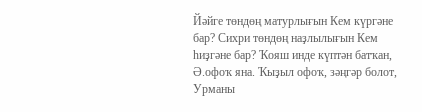Йәйге төндөң матурлығын Кем күргәне бар? Сихри төндөң наҙлылығын Кем һиҙгәне бар? Ҡояш инде күптән батҡан, Ә.офоҡ яна. Ҡыҙыл офоҡ, зәңгәр болот, Урманы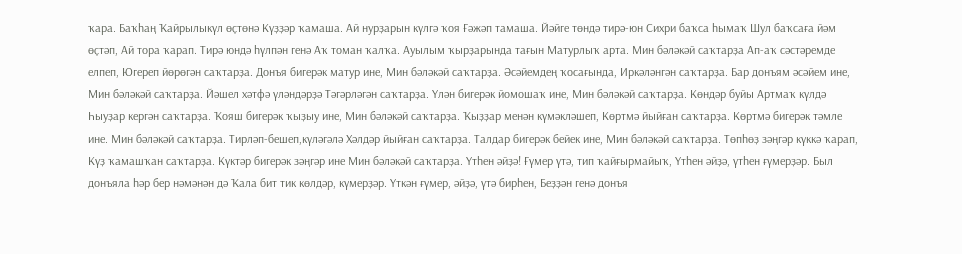ҡара. Баҡһаң Ҡайрылыкүл өҫтөнә Күҙҙәр ҡамаша. Ай нурҙарын күлгә ҡоя Ғәжәп тамаша. Йәйге төндә тирә-юн Сихри баҡса һымаҡ Шул баҡсаға йәм өҫтәп, Ай тора ҡарап. Тирә юндә һүлпән генә Аҡ томан ҡалҡа. Ауылым ҡырҙарында тағын Матурлыҡ арта. Мин бәләкәй саҡтарҙа Ап-аҡ сәстәремде елпеп, Югереп йөрөгән саҡтарҙа. Донъя бигерәк матур ине, Мин бәләкәй саҡтарҙа. Әсәйемдең ҡосағында, Иркәләнгән саҡтарҙа. Бар донъям әсәйем ине, Мин бәләкәй саҡтарҙа. Йәшел хәтфә үләндәрҙә Тәгәрләгән саҡтарҙа. Үлән бигерәк йомошаҡ ине, Мин бәләкәй саҡтарҙа. Көндәр буйы Артмаҡ күлдә Һыуҙар кергән саҡтарҙа. Ҡояш бигерәк ҡыҙыу ине, Мин бәләкәй саҡтарҙа. Ҡыҙҙар менән күмәкләшеп, Көртмә йыйған саҡтарҙа. Көртмә бигерәк тәмле ине. Мин бәләкәй саҡтарҙа. Тирләп-бешеп,күләгәлә Хәлдәр йыйған саҡтарҙа. Талдар бигерәк бейек ине, Мин бәләкәй саҡтарҙа. Төпһөҙ зәңгәр күккә ҡарап, Күҙ ҡамашҡан саҡтарҙа. Күктәр бигерәк зәңгәр ине Мин бәләкәй саҡтарҙа. Үтһен әйҙә! Ғүмер үтә, тип ҡайғырмайыҡ, Үтһен әйҙә, үтһен ғүмерҙәр. Был донъяла һәр бер нәмәнән дә Ҡала бит тик көлдәр, күмерҙәр. Үткән ғүмер, әйҙә, үтә бирһен, Беҙҙән генә донъя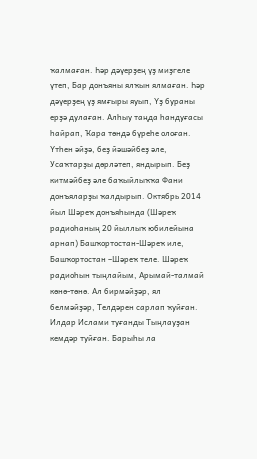ҡалмаған. Һәр дәүерҙең үҙ миҙгеле үтеп, Бар донъяны ялҡын ялмаған. Һәр дәүерҙең үҙ ямғыры яуып, Үҙ бураны ерҙә дулаған. Алһыу таңда һандуғасы һайрап, Ҡара төндә бүреһе олоған. Үтһен әйҙә, беҙ йәшәйбеҙ әле, Усаҡтарҙы дөрләтеп, яндырып. Беҙ китмәйбеҙ әле баҡыйлыҡҡа Фани донъяларҙы ҡалдырып. Октябрь 2014 йыл Шәреҡ донъяһында (Шәреҡ радиоһаның 20 йыллыҡ юбилейына арнап) Башҡортостан-Шәреҡ иле, Башҡортостан –Шәреҡ теле. Шәреҡ радиоһын тыңлайым, Арымай-талмай көнө-төнө. Ал бирмәйҙәр, ял белмәйҙәр, Телдәрен сарлап ҡуйған. Илдар Ислами туғанды Тыңлауҙан кемдәр туйған. Барыһы ла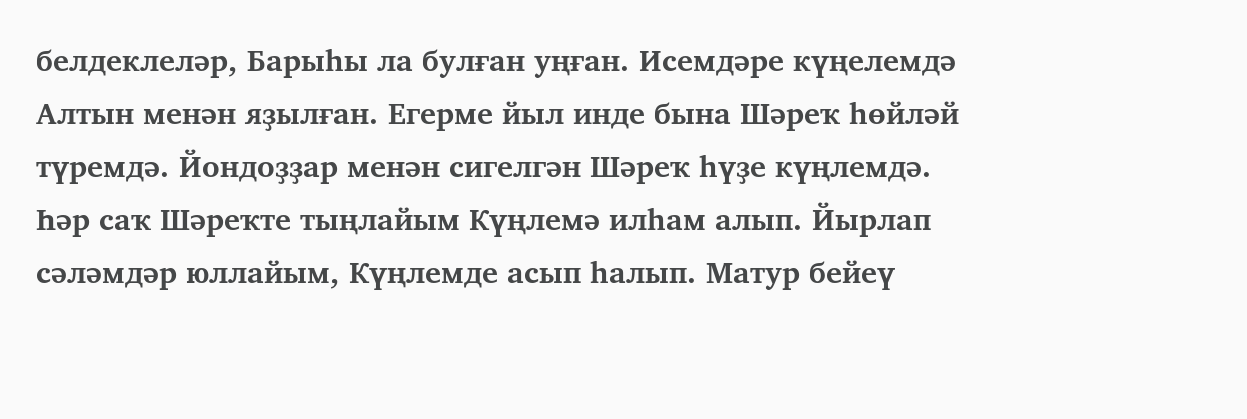белдеклеләр, Барыһы ла булған уңған. Исемдәре күңелемдә Алтын менән яҙылған. Егерме йыл инде бына Шәреҡ һөйләй түремдә. Йондоҙҙар менән сигелгән Шәреҡ һүҙе күңлемдә. Һәр саҡ Шәреҡте тыңлайым Күңлемә илһам алып. Йырлап сәләмдәр юллайым, Күңлемде асып һалып. Матур бейеү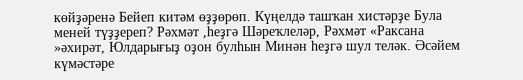көйҙәренә Бейеп китәм өҙҙөрөп. Күңелдә ташҡан хистәрҙе Була меней түҙҙереп? Рәхмәт ,һеҙгә Шәреҡлеләр, Рәхмәт «Раксана »әхирәт, Юлдарығыҙ оҙон булһын Минән һеҙгә шул теләк. Әсәйем күмәстәре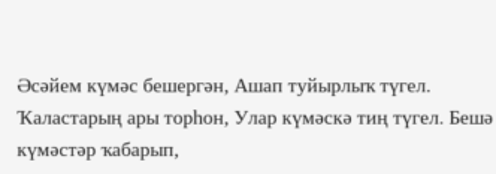Әсәйем күмәс бешергән, Ашап туйырлыҡ түгел. Ҡаластарың ары торһон, Улар күмәскә тиң түгел. Бешә күмәстәр ҡабарып,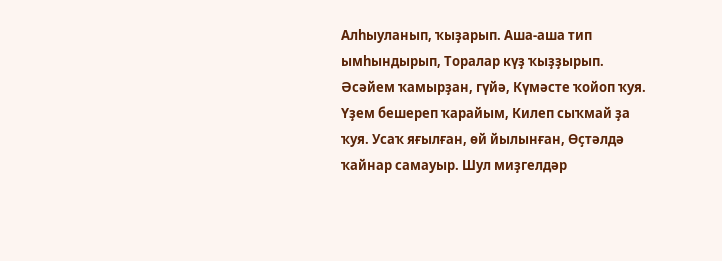Алһыуланып, ҡыҙарып. Аша-аша тип ымһындырып, Торалар күҙ ҡыҙҙырып. Әсәйем ҡамырҙан, гүйә, Күмәсте ҡойоп ҡуя. Үҙем бешереп ҡарайым, Килеп сыҡмай ҙа ҡуя. Усаҡ яғылған, өй йылынған, Өҫтәлдә ҡайнар самауыр. Шул миҙгелдәр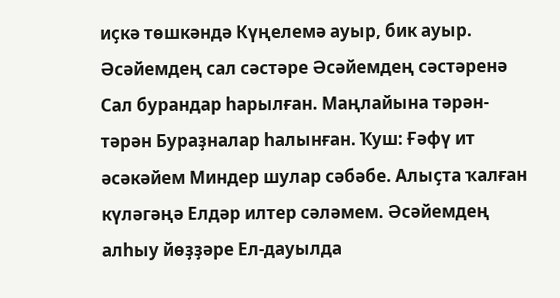иҫкә төшкәндә Күңелемә ауыр, бик ауыр.
Әсәйемдең сал сәстәре Әсәйемдең сәстәренә Сал бурандар һарылған. Маңлайына тәрән-тәрән Бураҙналар һалынған. Ҡуш: Ғәфү ит әсәкәйем Миндер шулар сәбәбе. Алыҫта ҡалған күләгәңә Елдәр илтер сәләмем. Әсәйемдең алһыу йөҙҙәре Ел-дауылда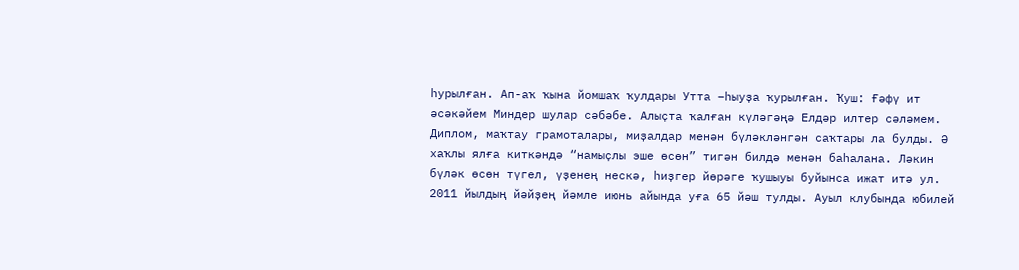һурылған. Ап-аҡ ҡына йомшаҡ ҡулдары Утта –һыуҙа ҡурылған. Ҡуш: Ғәфү ит әсәкәйем Миндер шулар сәбәбе. Алыҫта ҡалған күләгәңә Елдәр илтер сәләмем.
Диплом, маҡтау грамоталары, миҙалдар менән бүләкләнгән саҡтары ла булды. Ә хаҡлы ялға киткәндә “намыҫлы эше өсөн” тигән билдә менән баһалана. Ләкин бүләк өсөн түгел, үҙенең нескә, һиҙгер йөрәге ҡушыуы буйынса ижат итә ул. 2011 йылдың йәйҙең йәмле июнь айында уға 65 йәш тулды. Ауыл клубында юбилей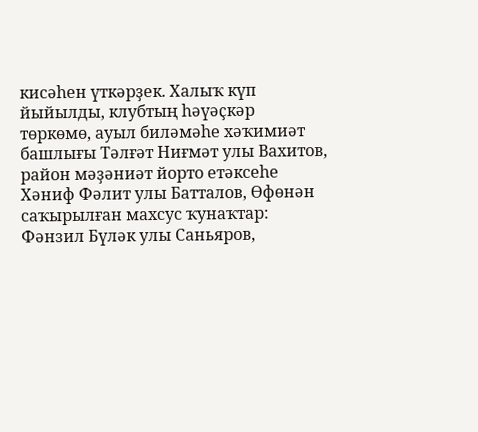кисәһен үткәрҙек. Халыҡ күп йыйылды, клубтың һәүәҫкәр төркөмө, ауыл биләмәһе хәҡимиәт башлығы Тәлғәт Ниғмәт улы Вахитов, район мәҙәниәт йорто етәксеһе Хәниф Фәлит улы Батталов, Өфөнән саҡырылған махсус ҡунаҡтар: Фәнзил Бүләк улы Саньяров,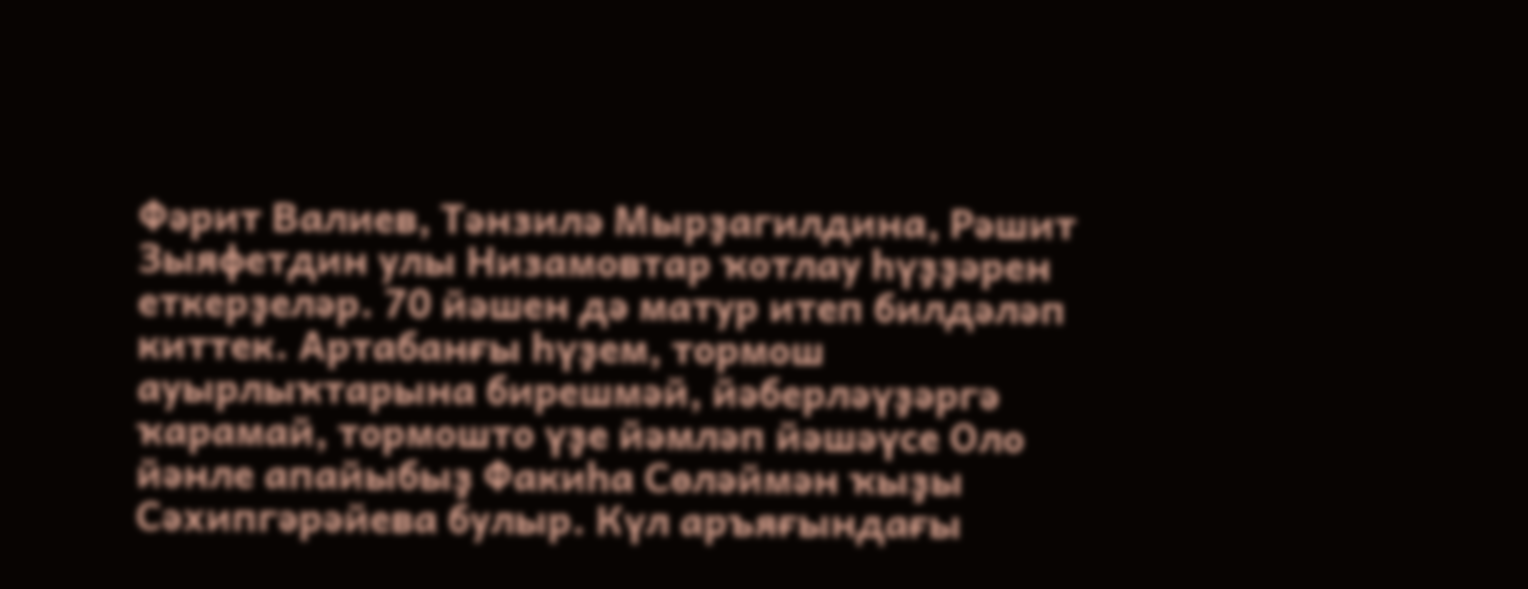Фәрит Валиев, Тәнзилә Мырҙагилдина, Рәшит Зыяфетдин улы Низамовтар ҡотлау һүҙҙәрен еткерҙеләр. 70 йәшен дә матур итеп билдәләп киттек. Артабанғы һүҙем, тормош ауырлыҡтарына бирешмәй, йәберләүҙәргә ҡарамай, тормошто үҙе йәмләп йәшәүсе Оло йәнле апайыбыҙ Факиһа Сөләймән ҡыҙы Сәхипгәрәйева булыр. Күл аръяғындағы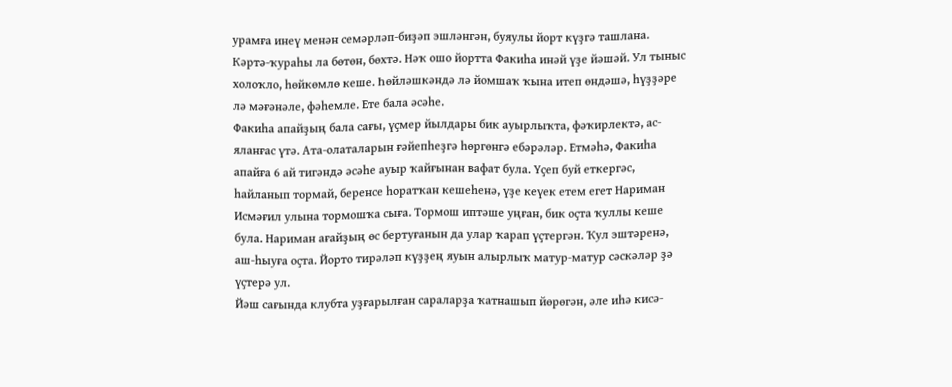урамға инеү менән семәрләп-биҙәп эшләнгән, буяулы йорт күҙгә ташлана. Кәртә-ҡураһы ла бөтөн, бөхтә. Нәҡ ошо йортта Факиһа инәй үҙе йәшәй. Ул тыныс холоҡло, һөйкөмлө кеше. Һөйләшкәндә лә йомшаҡ ҡына итеп өндәшә, һүҙҙәре лә мәғәнәле, фәһемле. Ете бала әсәһе.
Факиһа апайҙың бала сағы, үҫмер йылдары бик ауырлыҡта, фәҡирлектә, ас-яланғас үтә. Ата-олаталарын ғәйепһеҙгә һөргөнгә ебәрәләр. Етмәһә, Факиһа апайға 6 ай тигәндә әсәһе ауыр ҡайғынан вафат була. Үҫеп буй еткергәс, һайланып тормай, беренсе һоратҡан кешеһенә, үҙе кеүек етем егет Нариман Исмәғил улына тормошҡа сыға. Тормош иптәше уңған, бик оҫта ҡуллы кеше була. Нариман ағайҙың өс бертуғанын да улар ҡарап үҫтергән. Ҡул эштәренә, аш-һыуға оҫта. Йорто тирәләп күҙҙең яуын алырлыҡ матур-матур сәскәләр ҙә үҫтерә ул.
Йәш сағында клубта уҙғарылған сараларҙа ҡатнашып йөрөгән, әле иһә кисә-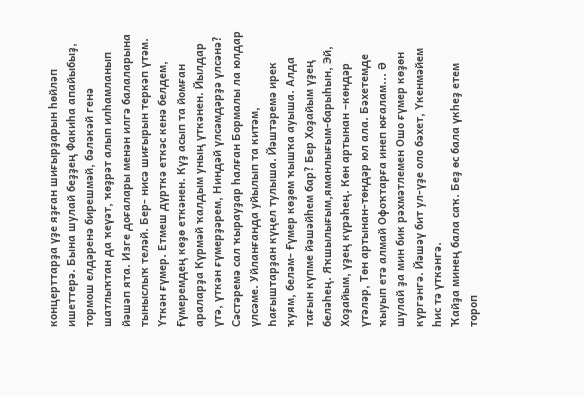концерттарҙа үҙе яҙған шиғырҙарын һөйләп ишеттерә. Бына шулай беҙҙең Факиһа апайыбыҙ, тормош елдәренә бирешмәй, бәләкәй генә шатлыҡтан да ҡеүәт, ҡөҙрәт алып илһамланып йәшәп ята. Изге доғалары менән илгә балаларына тыныслыҡ теләй. Бер- нисә шиғырын теркәп үтәм.
Үткән ғүмер. Етмеш дүрткә еткәс кенә белдем, Ғүмеремдең көҙө еткәнен. Күҙ асып та йомған араларҙа Күрмәй ҡалдым уның үткәнен. Йылдар үтә, үткән ғүмерҙәрем, Ниндәй үлсәмдәрҙә үлсәнә? Сәстәремә сал ҡырауҙар һалған Бормалы ла юлдар үлсәме. Уйланғанда уйылып та китәм, Һағыштарҙан күңел тулыша. Йәштәремә ирек ҡуям, беләм- Ғүмер көҙөм ҡышҡа ауыша. Алда тағын күпме йәшәйһем бар? Бер Хоҙайым үҙең беләһең. Яҡшылығым,яманлығым-барыһын, Эй, Хоҙайым, үҙең күрәһең. Көн артынан –көндәр үтәләр, Төн артынан-төндәр юл ала. Бәхетемде ҡыуып етә алмай Офоҡтарға инеп юғалам... Ә шулай ҙа мин бик рәхмәтлемен Ошо ғүмер көҙөн күргәнгә. Йәшәү бит ул-үҙе оло бәхет, Үкенмәйем һис тә үткәнгә.
Ҡайҙа минең бала саҡ. Беҙ өс бала үкһеҙ етем тороп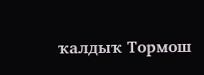ҡалдыҡ Тормош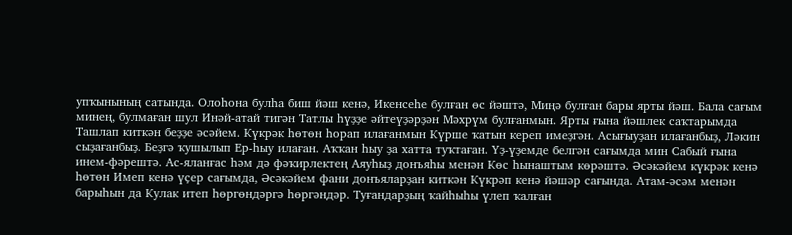упҡынының сатында. Олоһона булһа биш йәш кенә, Икенсеһе булған өс йәштә, Миңә булған бары ярты йәш. Бала сағым минең, булмаған шул Инәй-атай тигән Татлы һүҙҙе әйтеүҙәрҙән Мәхрүм булғанмын. Ярты ғына йәшлек саҡтарымда Ташлап киткән беҙҙе әсәйем. Күкрәк һөтөн һорап илағанмын Күрше ҡатын кереп имеҙгән. Асығыуҙан илағанбыҙ, Ләкин сыҙағанбыҙ. Беҙгә ҡушылып Ер-һыу илаған. Аҡҡан һыу ҙа хатта туҡтаған. Үҙ-үҙемде белгән сағымда мин Сабый ғына инем-фәрештә. Ас-яланғас һәм дә фәҡирлектең Аяуһыҙ донъяһы менән Көс һынаштым көрәштә. Әсәкәйем күкрәк кенә һөтөн Имеп кенә үҫер сағымда, Әсәкәйем фани донъяларҙан киткән Күкрәп кенә йәшәр сағында. Атам-әсәм менән барыһын да Кулак итеп һөргөндәргә һөргәндәр. Туғандарҙың ҡайһыһы үлеп ҡалған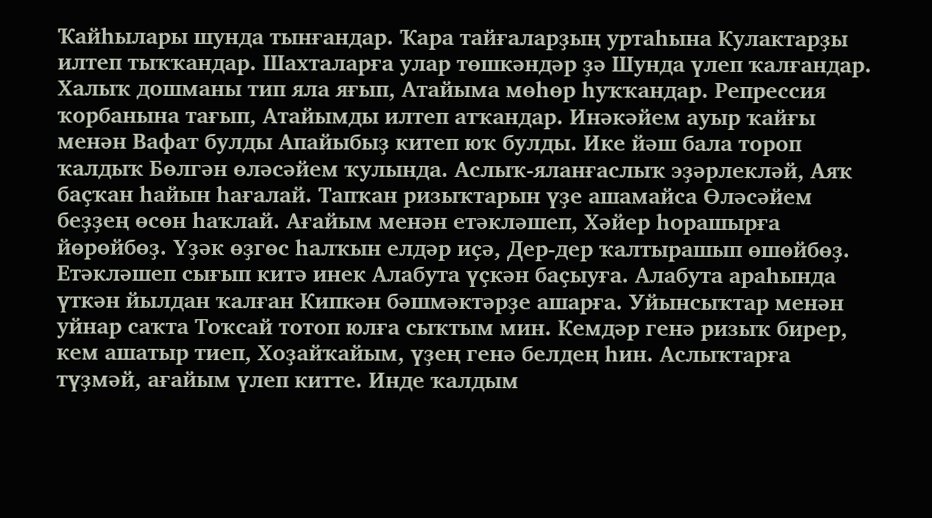Ҡайһылары шунда тынғандар. Ҡара тайғаларҙың уртаһына Кулактарҙы илтеп тыҡҡандар. Шахталарға улар төшкәндәр ҙә Шунда үлеп ҡалғандар. Халыҡ дошманы тип яла яғып, Атайыма мөһөр һуҡҡандар. Репрессия ҡорбанына тағып, Атайымды илтеп атҡандар. Инәкәйем ауыр ҡайғы менән Вафат булды Апайыбыҙ китеп юҡ булды. Ике йәш бала тороп ҡалдыҡ Бөлгән өләсәйем ҡулында. Аслыҡ-яланғаслыҡ эҙәрлекләй, Аяҡ баҫҡан һайын һағалай. Тапҡан ризыҡтарын үҙе ашамайса Өләсәйем беҙҙең өсөн һаҡлай. Ағайым менән етәкләшеп, Хәйер һорашырға йөрөйбөҙ. Үҙәк өҙгөс һалҡын елдәр иҫә, Дер-дер ҡалтырашып өшөйбөҙ. Етәкләшеп сығып китә инек Алабута үҫкән баҫыуға. Алабута араһында үткән йылдан ҡалған Кипкән бәшмәктәрҙе ашарға. Уйынсыҡтар менән уйнар саҡта Тоҡсай тотоп юлға сыҡтым мин. Кемдәр генә ризыҡ бирер, кем ашатыр тиеп, Хоҙайҡайым, үҙең генә белдең һин. Аслыҡтарға түҙмәй, ағайым үлеп китте. Инде ҡалдым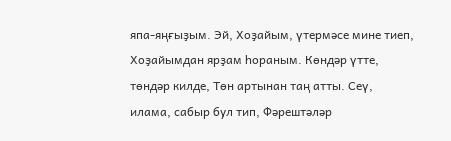япа-яңғыҙым. Эй, Хоҙайым, үтермәсе мине тиеп, Хоҙайымдан ярҙам һораным. Көндәр үтте, төндәр килде, Төн артынан таң атты. Сеү, илама, сабыр бул тип, Фәрештәләр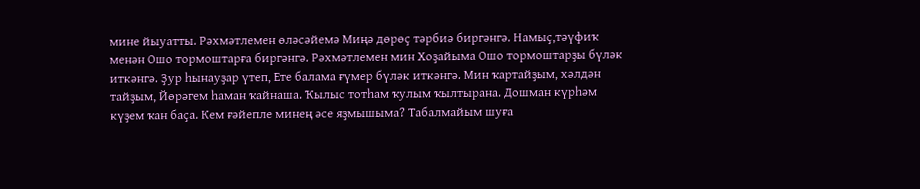мине йыуатты. Рәхмәтлемен өләсәйемә Миңә дөрөҫ тәрбиә биргәнгә. Намыҫ,тәүфиҡ менән Ошо тормоштарға биргәнгә. Рәхмәтлемен мин Хоҙайыма Ошо тормоштарҙы бүләк иткәнгә. Ҙур һынауҙар үтеп, Ете балама ғүмер бүләк иткәнгә. Мин ҡартайҙым, хәлдән тайҙым, Йөрәгем һаман ҡайнаша. Ҡылыс тотһам ҡулым ҡылтырана. Дошман күрһәм күҙем ҡан баҫа. Кем ғәйепле минең әсе яҙмышыма? Табалмайым шуға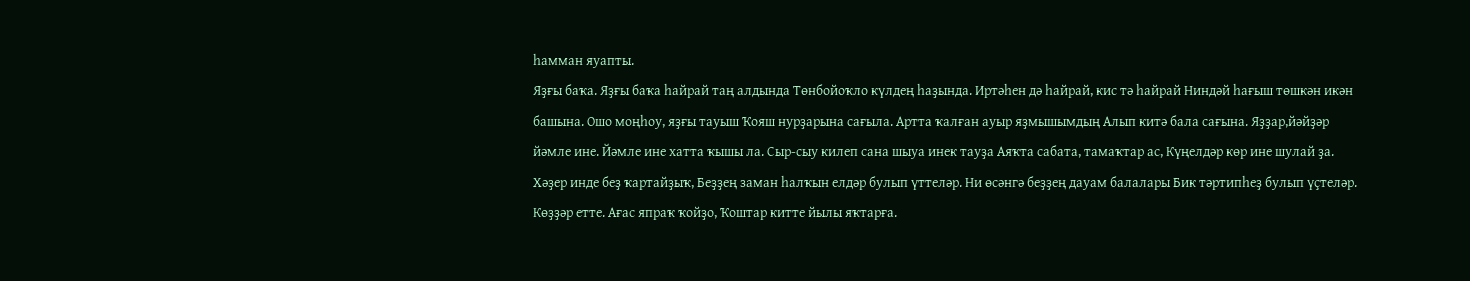һамман яуапты.
Яҙғы баҡа. Яҙғы баҡа һайрай таң алдында Төнбойоҡло күлдең һаҙында. Иртәһен дә һайрай, кис тә һайрай Ниндәй һағыш төшкән икән башына. Ошо моңһоу, яҙғы тауыш Ҡояш нурҙарына сағыла. Артта ҡалған ауыр яҙмышымдың Алып китә бала сағына. Яҙҙар,йәйҙәр йәмле ине. Йәмле ине хатта ҡышы ла. Сыр-сыу килеп сана шыуа инек тауҙа Аяҡта сабата, тамаҡтар ас, Күңелдәр көр ине шулай ҙа. Хәҙер инде беҙ ҡартайҙыҡ, Беҙҙең заман һалҡын елдәр булып үттеләр. Ни өсәнгә беҙҙең дауам балалары Бик тәртипһеҙ булып үҫтеләр. Көҙҙәр етте. Ағас япраҡ ҡойҙо, Ҡоштар китте йылы яҡтарға.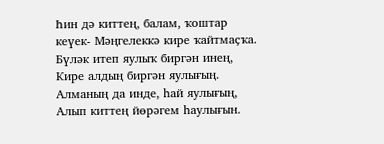Һин дә киттең, балам, ҡоштар кеүек- Мәңгелеккә кире ҡайтмаҫҡа. Бүләк итеп яулыҡ биргән инең, Кире алдың биргән яулығың. Алманың да инде, һай яулығың, Алып киттең йөрәгем һаулығын.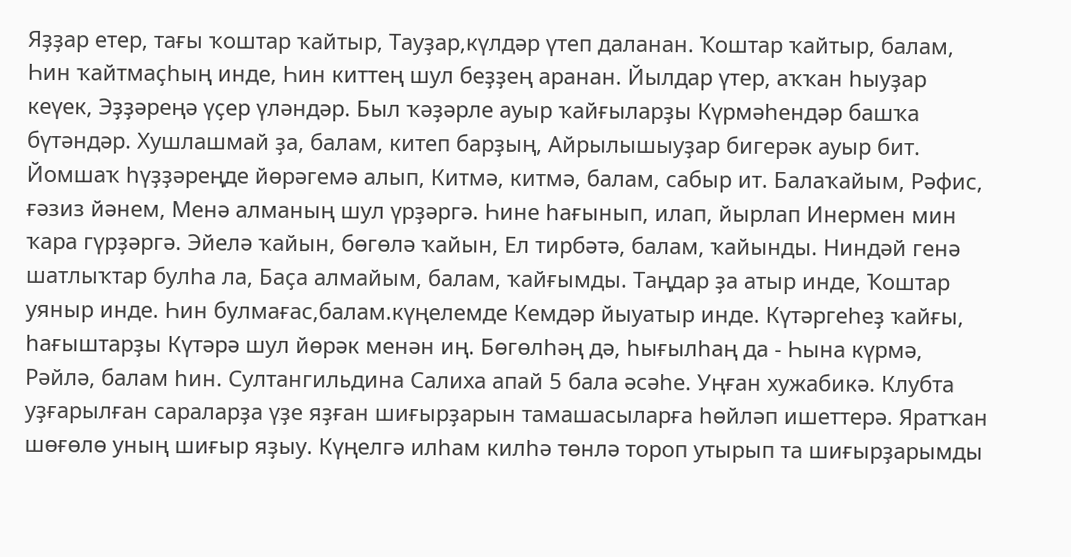Яҙҙар етер, тағы ҡоштар ҡайтыр, Тауҙар,күлдәр үтеп даланан. Ҡоштар ҡайтыр, балам, Һин ҡайтмаҫһың инде, Һин киттең шул беҙҙең аранан. Йылдар үтер, аҡҡан һыуҙар кеүек, Эҙҙәреңә үҫер үләндәр. Был ҡәҙәрле ауыр ҡайғыларҙы Күрмәһендәр башҡа бүтәндәр. Хушлашмай ҙа, балам, китеп барҙың, Айрылышыуҙар бигерәк ауыр бит. Йомшаҡ һүҙҙәреңде йөрәгемә алып, Китмә, китмә, балам, сабыр ит. Балаҡайым, Рәфис, ғәзиз йәнем, Менә алманың шул үрҙәргә. Һине һағынып, илап, йырлап Инермен мин ҡара гүрҙәргә. Эйелә ҡайын, бөгөлә ҡайын, Ел тирбәтә, балам, ҡайынды. Ниндәй генә шатлыҡтар булһа ла, Баҫа алмайым, балам, ҡайғымды. Таңдар ҙа атыр инде, Ҡоштар уяныр инде. Һин булмағас,балам.күңелемде Кемдәр йыуатыр инде. Күтәргеһеҙ ҡайғы, һағыштарҙы Күтәрә шул йөрәк менән иң. Бөгөлһәң дә, һығылһаң да - Һына күрмә, Рәйлә, балам һин. Султангильдина Салиха апай 5 бала әсәһе. Уңған хужабикә. Клубта уҙғарылған сараларҙа үҙе яҙған шиғырҙарын тамашасыларға һөйләп ишеттерә. Яратҡан шөғөлө уның шиғыр яҙыу. Күңелгә илһам килһә төнлә тороп утырып та шиғырҙарымды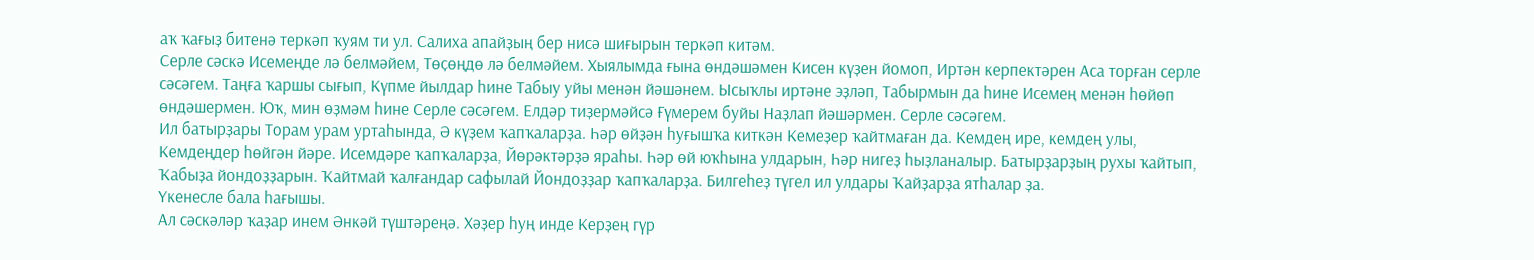аҡ ҡағыҙ битенә теркәп ҡуям ти ул. Салиха апайҙың бер нисә шиғырын теркәп китәм.
Серле сәскә Исемеңде лә белмәйем, Төҫөңдө лә белмәйем. Хыялымда ғына өндәшәмен Кисен күҙен йомоп, Иртән керпектәрен Аса торған серле сәсәгем. Таңға ҡаршы сығып, Күпме йылдар һине Табыу уйы менән йәшәнем. Ысыҡлы иртәне эҙләп, Табырмын да һине Исемең менән һөйөп өндәшермен. Юҡ, мин өҙмәм һине Серле сәсәгем. Елдәр тиҙермәйсә Ғүмерем буйы Наҙлап йәшәрмен. Серле сәсәгем.
Ил батырҙары Торам урам уртаһында, Ә күҙем ҡапҡаларҙа. Һәр өйҙән һуғышҡа киткән Кемеҙер ҡайтмаған да. Кемдең ире, кемдең улы, Кемдеңдер һөйгән йәре. Исемдәре ҡапҡаларҙа, Йөрәктәрҙә яраһы. Һәр өй юҡһына улдарын, Һәр нигеҙ һыҙланалыр. Батырҙарҙың рухы ҡайтып, Ҡабыҙа йондоҙҙарын. Ҡайтмай ҡалғандар сафылай Йондоҙҙар ҡапҡаларҙа. Билгеһеҙ түгел ил улдары Ҡайҙарҙа ятһалар ҙа.
Үкенесле бала һағышы.
Ал сәскәләр ҡаҙар инем Әнкәй түштәреңә. Хәҙер һуң инде Керҙең гүр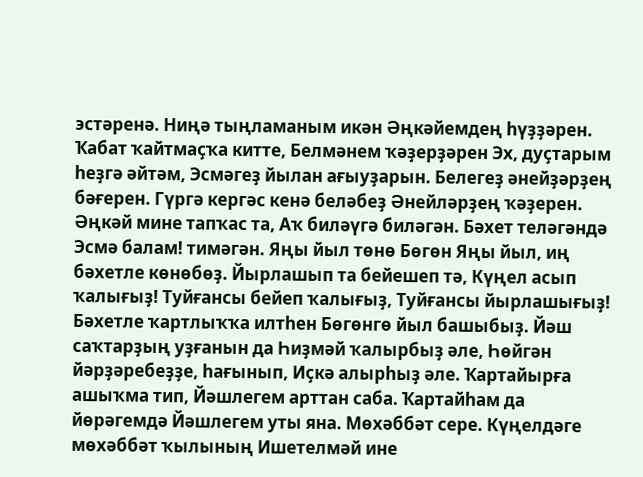эстәренә. Ниңә тыңламаным икән Әңкәйемдең һүҙҙәрен. Ҡабат ҡайтмаҫҡа китте, Белмәнем ҡәҙерҙәрен Эх, дуҫтарым һеҙгә әйтәм, Эсмәгеҙ йылан ағыуҙарын. Белегеҙ әнейҙәрҙең бәғерен. Гүргә кергәс кенә беләбеҙ Әнейләрҙең ҡәҙерен. Әңкәй мине тапҡас та, Аҡ биләүгә биләгән. Бәхет теләгәндә Эсмә балам! тимәгән. Яңы йыл төнө Бөгөн Яңы йыл, иң бәхетле көнөбөҙ. Йырлашып та бейешеп тә, Күңел асып ҡалығыҙ! Туйғансы бейеп ҡалығыҙ, Туйғансы йырлашығыҙ! Бәхетле ҡартлыҡҡа илтһен Бөгөнгө йыл башыбыҙ. Йәш саҡтарҙың уҙғанын да Һиҙмәй ҡалырбыҙ әле, Һөйгән йәрҙәребеҙҙе, һағынып, Иҫкә алырһыҙ әле. Ҡартайырға ашыҡма тип, Йәшлегем арттан саба. Ҡартайһам да йөрәгемдә Йәшлегем уты яна. Мөхәббәт сере. Күңелдәге мөхәббәт ҡылының Ишетелмәй ине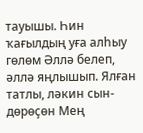тауышы. Һин ҡағылдың уға алһыу гөлөм Әллә белеп, әллә яңлышып. Ялған татлы, ләкин сын-дөрөҫөн Мең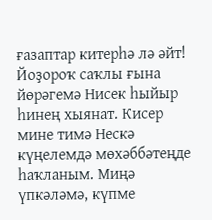ғазаптар китерһә лә әйт! Йоҙороҡ саҡлы ғына йөрәгемә Нисек һыйыр һинең хыянат. Кисер мине тимә Нескә күңелемдә мөхәббәтеңде һаҡланым. Миңә үпкәләмә, күпме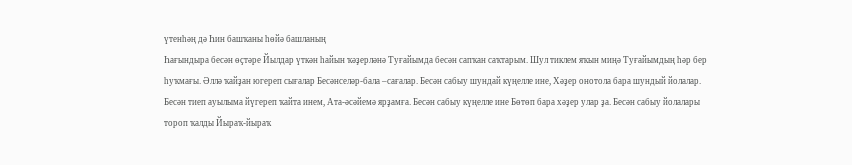үтенһәң дә Һин башҡаны һөйә башланың
Һағындыра бесән өҫтәре Йылдар үткән һайын ҡәҙерләнә Туғайымда бесән сапҡан саҡтарым. Шул тиклем яҡын миңә Туғайымдың һәр бер һуҡмағы. Әллә ҡайҙан югереп сығалар Бесәнселәр-бала –сағалар. Бесән сабыу шундай күңелле ине, Хәҙер онотола бара шундый йолалар. Бесән тиеп ауылыма йүгереп ҡайта инем, Ата-әсәйемә ярҙамға. Бесән сабыу күңелле ине Бөтөп бара хәҙер улар ҙа. Бесән сабыу йолалары тороп ҡалды Йыраҡ-йыраҡ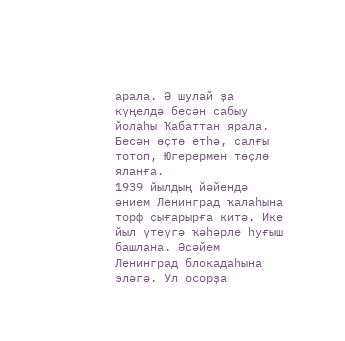арала. Ә шулай ҙа күңелдә бесән сабыу йолаһы Ҡабаттан ярала. Бесән өҫтө етһә, салғы тотоп, Югерермен төҫлө яланға.
1939 йылдың йәйендә әнием Ленинград ҡалаһына торф сығарырға китә. Ике йыл үтеүгә ҡәһәрле һуғыш башлана. Әсәйем Ленинград блокадаһына эләгә. Ул осорҙа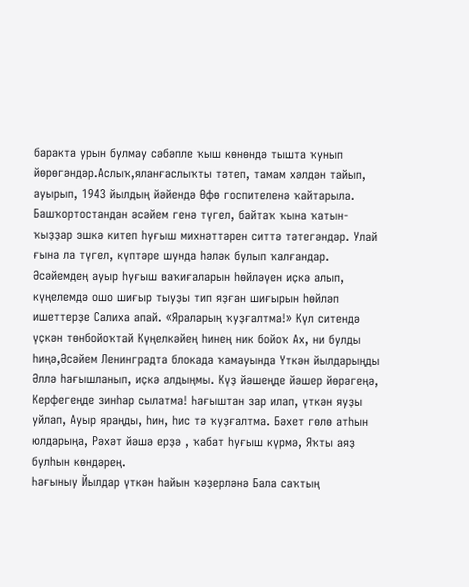баракта урын булмау сәбәпле ҡыш көнөндә тышта ҡунып йөрөгәндәр.Аслыҡ,яланғаслыҡты тәтеп, тамам хәлдән тайып, ауырып, 1943 йылдың йәйендә Өфө госпителенә ҡайтарыла. Башҡортостандан әсәйем генә түгел, байтаҡ ҡына ҡатын-ҡыҙҙар эшкә китеп һуғыш михнәттәрен ситтә тәтегәндәр. Улай ғына ла түгел, күптәре шунда һәләк булып ҡалғандар. Әсәйемдең ауыр һуғыш ваҡиғаларын һөйләүен иҫкә алып, күңелемдә ошо шиғыр тыуҙы тип яҙған шиғырын һөйләп ишеттерҙе Салиха апай. «Яраларың ҡуҙғалтма!» Күл ситендә үҫкән төнбойоҡтай Күңелкәйең һинең ник бойоҡ Ах, ни булды һиңә,Әсәйем Ленинградта блокада ҡамауында Үткән йылдарыңды Әллә һағышланып, иҫкә алдыңмы. Күҙ йәшеңде йәшер йөрәгеңә, Керфегеңде зинһар сылатма! Һағыштан зар илап, үткән яуҙы уйлап, Ауыр яраңды, һин, һис тә ҡуҙғалтма. Бәхет гөлө атһын юлдарыңа, Рәхәт йәшә ерҙә , ҡабат һуғыш күрмә, Яҡты аяҙ булһын көндәрең.
Һағыныу Йылдар үткән һайын ҡәҙерләнә Бала саҡтың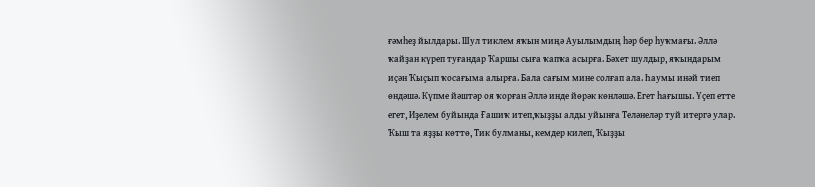ғәмһеҙ йылдары. Шул тиклем яҡын миңә Ауылымдың һәр бер һуҡмағы. Әллә ҡайҙан күреп туғандар Ҡаршы сыға ҡапҡа асырға. Бәхет шулдыр, яҡындарым иҫән Ҡыҫып ҡосағыма алырға. Бала сағым мине солғап ала. Һаумы инәй тиеп өндәшә. Күпме йәштәр оя ҡорған Әллә инде йөрәк көнләшә. Егет һағышы. Үҫеп етте егет, Иҙелем буйында Ғашиҡ итеп,ҡыҙҙы алды уйынға Теләнеләр туй итергә улар. Ҡыш та яҙҙы көттө, Тик булманы, кемдер килеп, Ҡыҙҙы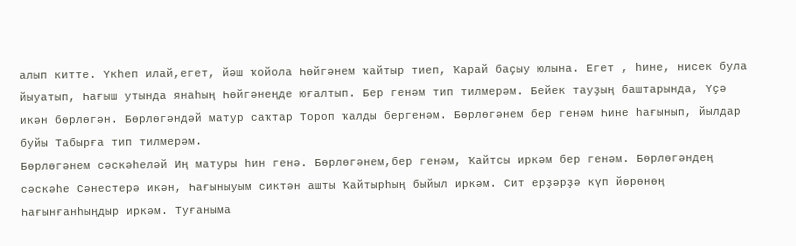алып китте. Үкһеп илай,егет, йәш ҡойола Һөйгәнем ҡайтыр тиеп, Ҡарай баҫыу юлына. Егет , һине, нисек була йыуатып, Һағыш утында янаһың Һөйгәнеңде юғалтып. Бер генәм тип тилмерәм. Бейек тауҙың баштарында, Үҫә икән бөрлөгән. Бөрлөгәндәй матур саҡтар Тороп ҡалды бергенәм. Бөрлөгәнем бер генәм Һине һағынып, йылдар буйы Табырға тип тилмерәм.
Бөрлөгәнем сәскәһеләй Иң матуры һин генә. Бөрлөгәнем,бер генәм, Ҡайтсы иркәм бер генәм. Бөрлөгәндең сәскәһе Сәнестерә икән, Һағыныуым сиктән ашты Ҡайтырһың быйыл иркәм. Сит ерҙәрҙә күп йөрөнөң Һағынғанһыңдыр иркәм. Туғаныма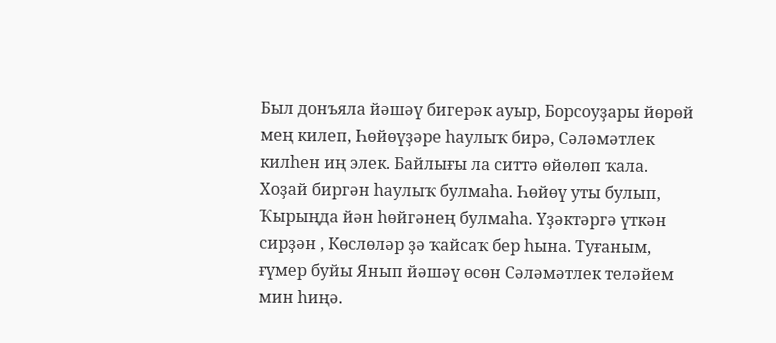Был донъяла йәшәү бигерәк ауыр, Борсоуҙары йөрөй мең килеп, Һөйөүҙәре һаулыҡ бирә, Сәләмәтлек килһен иң элек. Байлығы ла ситтә өйөлөп ҡала. Хоҙай биргән һаулыҡ булмаһа. Һөйөү уты булып, Ҡырыңда йән һөйгәнең булмаһа. Үҙәктәргә үткән сирҙән , Көслөләр ҙә ҡайсаҡ бер һына. Туғаным, ғүмер буйы Янып йәшәү өсөн Сәләмәтлек теләйем мин һиңә.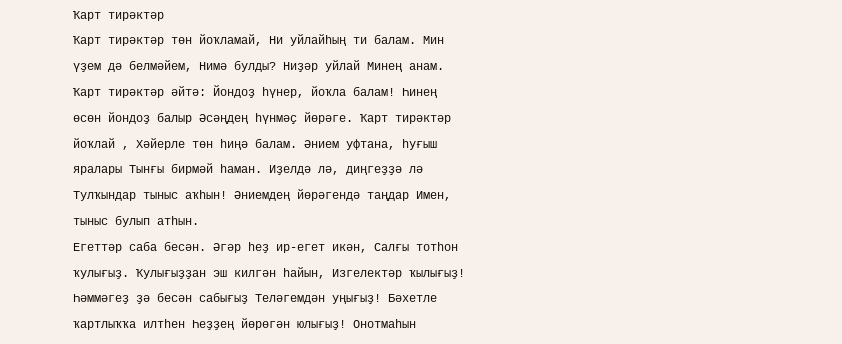Ҡарт тирәктәр
Ҡарт тирәктәр төн йоҡламай, Ни уйлайһың ти балам. Мин үҙем дә белмәйем, Нимә булды? Ниҙәр уйлай Минең анам. Ҡарт тирәктәр әйтә: Йондоҙ һүнер, йоҡла балам! Һинең өсөн йондоҙ балыр Әсәңдең һүнмәҫ йөрәге. Ҡарт тирәктәр йоҡлай , Хәйерле төн һиңә балам. Әнием уфтана, һуғыш яралары Тынғы бирмәй һаман. Иҙелдә лә, диңгеҙҙә лә Тулҡындар тыныс аҡһын! Әниемдең йөрәгендә таңдар Имен, тыныс булып атһын.
Егеттәр саба бесән. Әгәр һеҙ ир-егет икән, Салғы тотһон ҡулығыҙ. Ҡулығыҙҙан эш килгән һайын, Изгелектәр ҡылығыҙ! Һәммәгеҙ ҙә бесән сабығыҙ Теләгемдән уңығыҙ! Бәхетле ҡартлыҡҡа илтһен Һеҙҙең йөрөгән юлығыҙ! Онотмаһын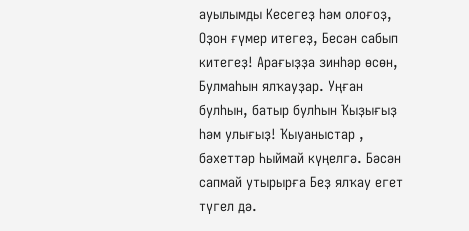ауылымды Кесегеҙ һәм олоғоҙ, Оҙон ғүмер итегеҙ, Бесән сабып китегеҙ! Арағыҙҙа зинһәр өсөн, Булмаһын ялҡауҙар. Уңған булһын, батыр булһын Ҡыҙығыҙ һәм улығыҙ! Ҡыуаныстар , бәхеттәр Һыймай күңелгә. Бәсән сапмай утырырға Беҙ ялҡау егет түгел дә.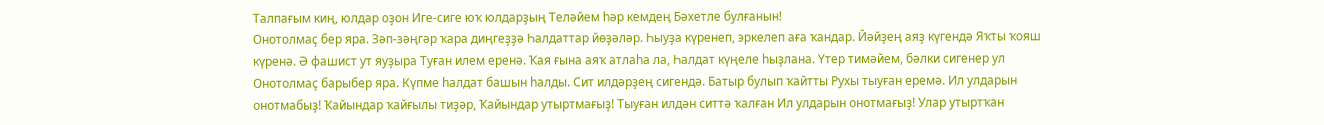Талпағым киң, юлдар оҙон Иге-сиге юҡ юлдарҙың Теләйем һәр кемдең Бәхетле булғанын!
Онотолмаҫ бер яра. Зәп-зәңгәр ҡара диңгеҙҙә Һалдаттар йөҙәләр. Һыуҙа күренеп, эркелеп аға ҡандар. Йәйҙең аяҙ күгендә Яҡты ҡояш күренә. Ә фашист ут яуҙыра Туған илем еренә. Ҡая ғына аяҡ атлаһа ла, Һалдат күңеле һыҙлана. Үтер тимәйем, бәлки сигенер ул Онотолмаҫ барыбер яра. Күпме һалдат башын һалды. Сит илдәрҙең сигендә. Батыр булып ҡайтты Рухы тыуған еремә. Ил улдарын онотмабыҙ! Ҡайындар ҡайғылы тиҙәр, Ҡайындар утыртмағыҙ! Тыуған илдән ситтә ҡалған Ил улдарын онотмағыҙ! Улар утыртҡан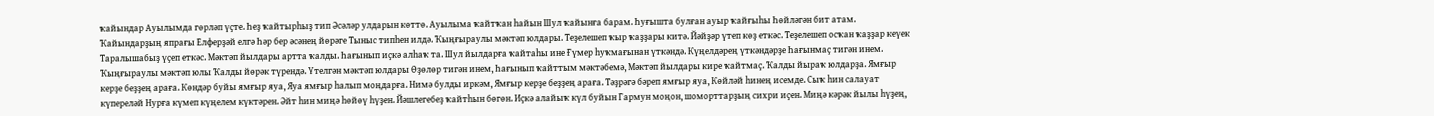ҡайындар Ауылымда гөрләп үҫте. Һеҙ ҡайтырһыҙ тип Әсәләр улдарын көттө. Ауылыма ҡайтҡан һайын Шул ҡайынға барам. Һуғышта булған ауыр ҡайғыһы Һөйләгән бит атам. Ҡайындарҙың япрағы Елферҙәй елгә Һәр бер әсәнең йөрәге Тыныс типһен илдә. Ҡыңғыраулы мәктәп юлдары. Теҙелешеп ҡыр ҡаҙҙары китә. Йәйҙәр үтеп көҙ еткәс. Теҙелешеп осҡан ҡаҙҙар кеүек Таралышабыҙ үҫеп еткәс. Мәктәп йылдары артта ҡалды. Һағынып иҫкә алһаҡ та. Шул йылдарға ҡайтаһы ине Ғүмер һуҡмағынан үткәндә. Күңелдәрең үткәндәрҙе Һағынмаҫ тигән инем. Ҡыңғыраулы мәктәп юлы Ҡалды йөрәк түрендә. Үтелгән мәктәп юлдары Өҙөлөр тигән инем, Һағынып ҡайттым мәктәбемә, Мәктәп йылдары кире ҡайтмаҫ. Ҡалды йыраҡ юлдарҙа. Ямғыр керҙе беҙҙең араға. Көндәр буйы ямғыр яуа, Яуа ямғыр һалып моңдарға. Нимә булды иркәм, Ямғыр керҙе беҙҙең араға. Тәҙрәгә бәреп ямғыр яуа, Көйләй һинең исемде. Сыҡ һин салауат күпереләй Нурға күмеп күңелем күктәрен. Әйт һин миңә һөйөү һүҙен. Йәшлегебеҙ ҡайтһын бөгөн. Иҫкә алайыҡ күл буйын Гармун моңон, шоморттарҙың сихри иҫен. Миңә кәрәк йылы һүҙең,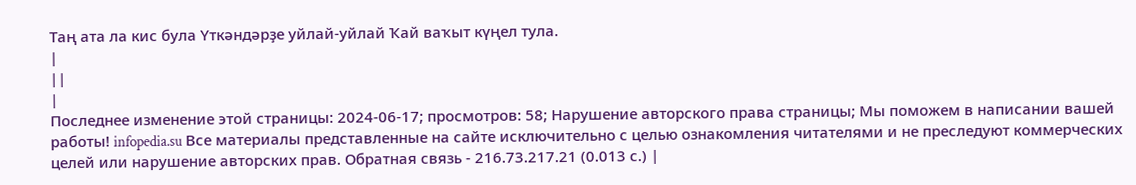Таң ата ла кис була Үткәндәрҙе уйлай-уйлай Ҡай ваҡыт күңел тула.
|
||
|
Последнее изменение этой страницы: 2024-06-17; просмотров: 58; Нарушение авторского права страницы; Мы поможем в написании вашей работы! infopedia.su Все материалы представленные на сайте исключительно с целью ознакомления читателями и не преследуют коммерческих целей или нарушение авторских прав. Обратная связь - 216.73.217.21 (0.013 с.) |